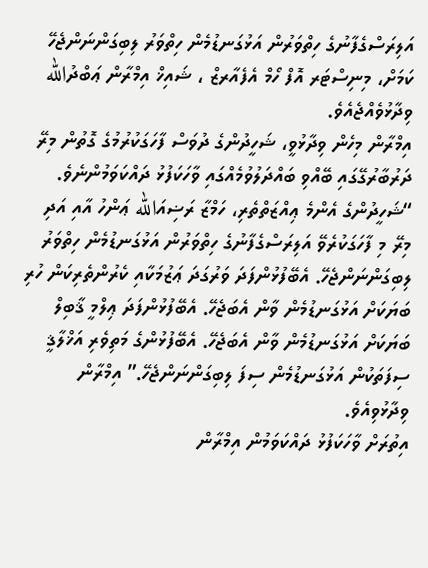އަލިރަސްގެފާނުގެ ހިތްވަރުން އަޅުގަނޑުމެން ހިތްވަރު ލިބިގަންނަންޖެހޭ ކަމަށް، މިނިސްޓަރ އޮފް ހޯމް އެފެއާރޒް ، ޝައިޚް އިމްރާން ޢަބްދުالله ވިދާޅުވެއްޖެއެވެ.
އިމްރާން މިހެން ވިދާޅުވީ، ޝަހީދުންގެ ދުވަސް ފާހަގަކުރުމުގެ ގޮތުން މިރޭ ދަރުބާރުގޭގައި ބޭއްވި ބައްދަލުވުމެއްގައި ވާހަކަފުޅު ދައްކަވަމުންނެވެ.
“ޝަހީދުންގެ އެންމެ ޢިއްޒަތްތެރި، ހަމްޒާ ރަޟިއަالله ޢަންހު އާއި އަދި މިރޭ މި ފާހަގަކުރެވޭ އަލިރަސްގެފާނުގެ ހިތްވަރުން އަޅުގަނޑުމެން ހިތްވަރު ލިބިގަންނަންޖެހޭ. އެބޭފުޅުންފަދަ ވަރުގަދަ ޢަޒުމަކާއި ކެރުންތެރިކަން ހުރި ބަޔަކަށް އަޅުގަނޑުމެން ވާން އެބަޖެހޭ. އެބޭފުޅުންފަދަ ޢިލްމީ ޤާބިލް ބަޔަކަށް އަޅުގަނޑުމެން ވާން އެބަޖެހޭ. އެބޭފުޅުންގެ މަތިވެރި އަޚްލާޤީ ސިފަތަކުން އަޅުގަނޑުމެން ސިފަ ލިބިގަންނަންޖެހޭ.” އިމްރާން ވިދާޅުވިއެވެ.
އިތުރަށް ވާހަކަފުޅު ދައްކަވަމުން އިމްރާން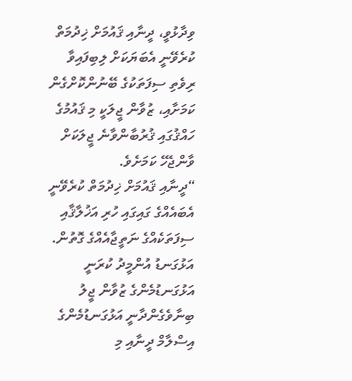ވިދާޅުވީ، ދީނާއި ޤައުމަށް ޚިދުމަތް ކުރެވޭނީ އެބަޔަކަށް ލިބިފައިވާ ރިވެތި ސިފަތަކުގެ ބޭނުންކޮށްގެން ކަމަށާއި، ޒުވާން ޖީލަކީ މި ޤައުމުގެ ހައްޤުގައި ޤުރުބާންވާނެ ޖީލަކަށް ވާންޖެހޭ ކަމަށެވެ.
“ދީނާއި ޤައުމަށް ޚިދުމަތް ކުރެވޭނީ އެބައެއްގެ ގައިގައި ހުރި އަޚުލާޤާއި ސިފަތަކެއްގެ ނަތީޖާއެއްގެ ގޮތުން. އަޅުގަނޑު އުންމީދު ކުރަނީ އަޅުގަނޑުމެންގެ ޒުވާން ޖީލު ބިނާވެގެންދާނީ އަޅުގަނޑުމެންގެ އިސްލާމް ދީނާއި މި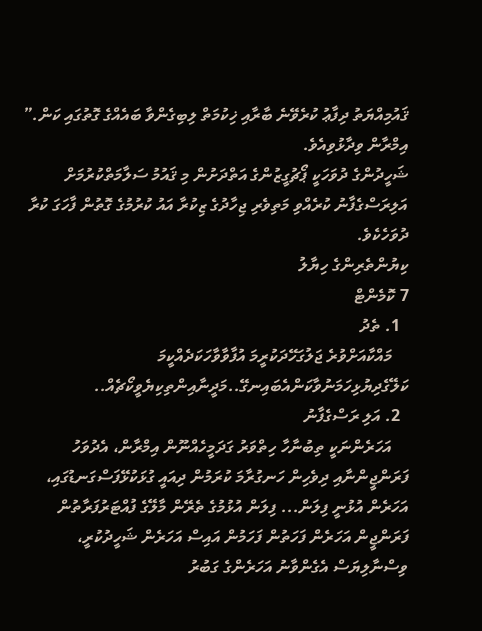ޤައުމިއްޔަތު ދިފާޢު ކުރެވޭނެ ބާރާއި ޚިކުމަތް ލިބިގެންވާ ބައެއްގެ ގޮތުގައި ކަން.” އިމްރާން ވިދާޅުވިއެވެ.
ޝަހީދުންގެ ދުވަހަކީ ޕޯޗުގީޒުންގެ އަތްދަށުން މި ޤައުމު ސަލާމަތްކުރުމަށް އަލިރަސްގެފާނު ކުރެއްވި މަތިވެރި ޖިހާދުގެ ޒިކުރާ އައު ކުރުމުގެ ގޮތުން ފާހަގަ ކުރާ ދުވަހެކެވެ.
ކިޔުންތެރިންގެ ހިޔާލު
7 ކޮމެންޓް
  1. ތެދު
    މައްކާއަށްވުރެ ޖަލުގަހޭދަކުރީމަ އުފާވާވާހަކަދެއްކީމަ ކަލޭގެދިޔުޅިހަމަނުވާކަންއެބައިނގޭ..މަދީނާއިންތިކިޔެވީކޯޗެއް..
  2. އަލި ރަސްގެފާނު
    އަހަރެންނަކީ ތިބުނާހާ ހިތްވަރު ގަދަމީހެއްނޫން އިމްރާން، އެދުވަހު ފަރަންޖީންނާއި ދިވެހިން ހަނގުރާމަ ކުރަމުން ދިއައީ ގުޅަކުޅޭފަސްގަނޑުގައި، އަހަރެން އުޅުނީ ފިލަން... ފިލަން އުޅުމުގެ ތެރޭން މާލޭގެ ފުއްޓަރުފަރާތުން ފަރަންޖީން އަހަރެން ފަހަތުން ފަހަމުން އައިސް އަހަރެން ޝަހީދުކުރީ، ވިސްނާލިޔަސް އެގެންވާނު އަހަރެންގެ ގަބުރު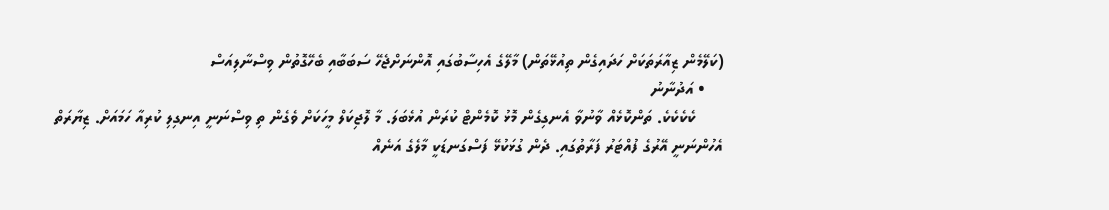(ކަލޭމެން ޒިއާރަތަކަށް ހަދައިގެން ތިއުޅޭތަން) މާލޭގެ އެހިސާބުގައި އޮންނަށްޖެހޭ ސަބަބާއި ބެހޭގޮތުން ވިސްނާލިއަސް
    • އަދުނާނު
      ކެކެކެކެ. ތަންކޮޅެއް ވާނުވާ އެނގިގެން މޮޅު ކޮމެންޓް ކުރަން އުޅެބަލަ. މާ ލޮޖިކަލް މީހަކަށް ވެގެން ތި ވިސްނަނީ އިނގިލި ކުރިއާ ހަމައަށް. ޒިޔާރަތް އެހުންނަނީ އޭރުގެ ފުއްޓަރު ފަރާތުގައި. ދެން ގުޅަކުޅޭ ފަސްގަނޑަކީ މާލެގެ އަނެއް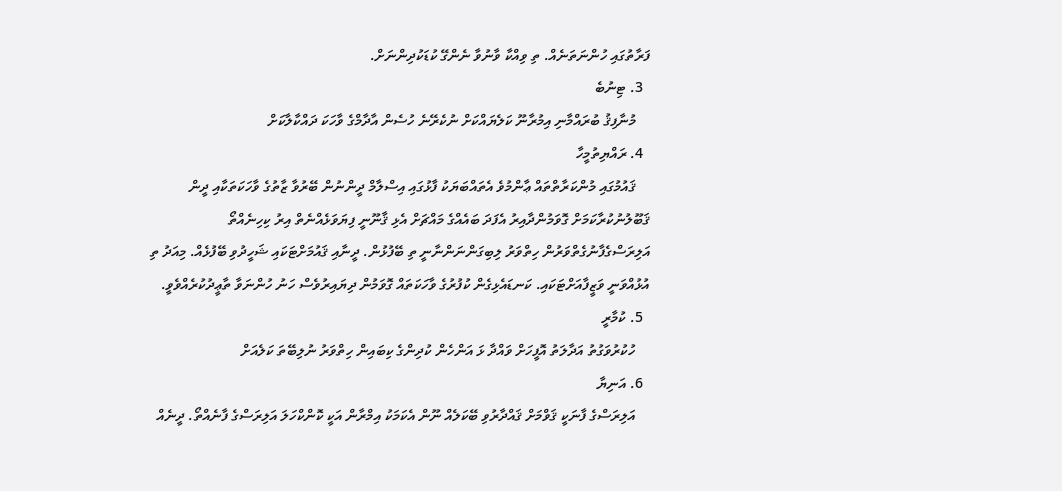ފަރާތުގައި ހުންނަތަނެއް. ތި ވިއްކާ ވާނުވާ ނެންގޭ ކުޑަކުދިންނަށް.
  3. ޓިނުބެ
    މުނާފިޤު ބުރައްމާނި އިމުރާނޫ ކަލެޔައްކަށް ނުކެރޭނެ ހުސެން އާދާމްގެ ވާހަކަ ދައްކާލާކަށް
  4. ރައްޔިތުމީހާ
    ޤައުމުގައި މުންކަރާތްތައް ޢާންމުވެ އެތައްބަޔަކު ފާޅުގައި އިސްލާމް ދީންނުން ބޭރުވާ ޒާތުގެ ވާހަކަތަކާއި ދީން ޤަބޫލުނުކުރާކަމަށް ގޮވަމުންދާއިރު އެފަދަ ބައެއްގެ މައްޗަށް އެޅި ޤާނޫނީ ފިޔަވަޅެއްނެތް އިރު ކިހިނެއްތޯ އަލިރަސްގެފާނުގެތްވަރުން ހިތްވަރު ލިބިގަންނަންނާނީ ތި ބޭފުޅުން. ދީނާއި ޤައުމަށްޓަކައި ޝަހީދުވި ބޭފުޅެއް. މިއަދު ތި އުޅުއްވަނީ ވަޒީފާއަށްޓަކައި. ކަނޑައެޅިގެން ކުފުރުގެ ވާހަކަތައް ގޮވަމުން ދިޔައިރުވެސް ހަނު ހުންނަވާ ތާޢީދުކުރެއްވެވީ.
  5. ކުމާރީ
    ހުކުރުވަގުތު އަދާލަތު އޮފީހަށް ވައްދާ ޅަ އަންހެން ކުދިންގެ ކިބައިން ހިތްވަރު ނުލިބޭތަ ކަލެއަށް
  6. އަނިޔާ
    އަލިރަސްގެ ފާނަކީ ޤަވްމަށް ޤައްދާރުވި ބޭކަލެއް ނޫން އެކަމަކު އިމްރާން އަކީ ކޮންކްހަލަ އަލިރަސްގެ ފާނެއްތޯ. ދީނެއް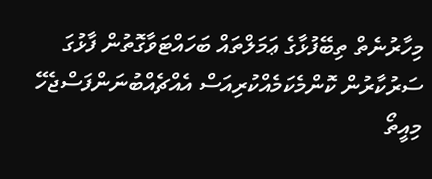މިހާރުނެތް ތިބޭފުޅާގެ ޢަމަލްތައް ބަހައްޓަވާގޮތުން ފާޅުގަ ސަރުކާރުން ކޮންމެކަމެއްކުރިއަސް އެއްޗެއްބުނަންފަސްޖެހޭ މިއީތޯ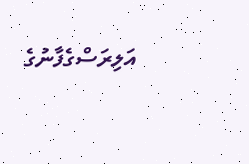އަލިރަސްގެފާނުގެ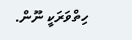ހިތްވަރަކީ ނޫން.